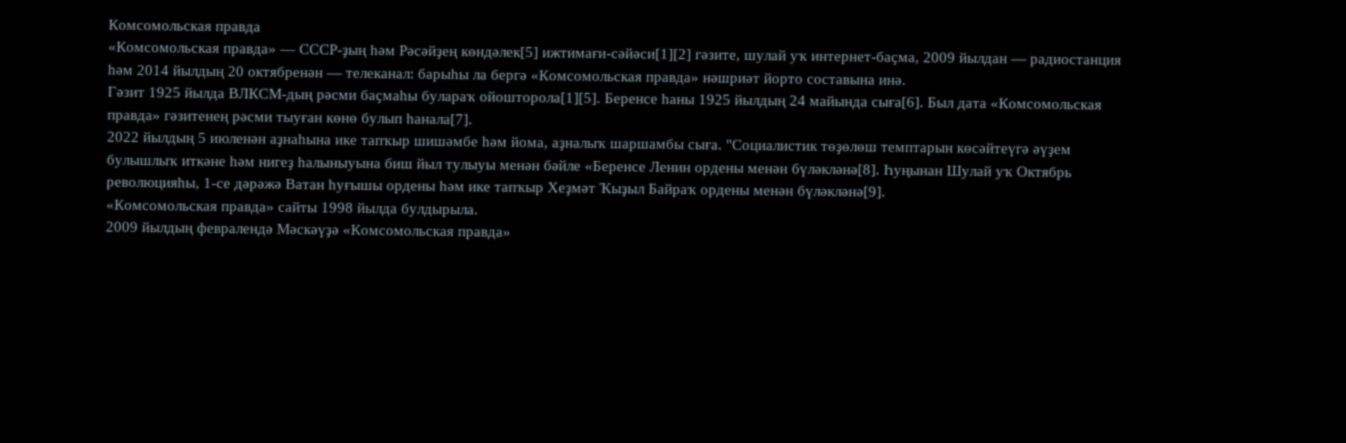Комсомольская правда
«Комсомольская правда» — СССР-ҙың һәм Рәсәйҙең көндәлек[5] ижтимағи-сәйәси[1][2] гәзите, шулай уҡ интернет-баҫма, 2009 йылдан — радиостанция һәм 2014 йылдың 20 октябренән — телеканал: барыһы ла бергә «Комсомольская правда» нәшриәт йорто составына инә.
Гәзит 1925 йылда ВЛКСМ-дың рәсми баҫмаһы булараҡ ойошторола[1][5]. Беренсе һаны 1925 йылдың 24 майында сыға[6]. Был дата «Комсомольская правда» гәзитенең рәсми тыуған көнө булып һанала[7].
2022 йылдың 5 июленән аҙнаһына ике тапҡыр шишәмбе һәм йома, аҙналыҡ шаршамбы сыға. "Социалистик төҙөлөш темптарын көсәйтеүгә әүҙем булышлыҡ иткәне һәм нигеҙ һалыныуына биш йыл тулыуы менән бәйле «Беренсе Ленин ордены менән бүләкләнә[8]. Һуңынан Шулай уҡ Октябрь революцияһы, 1-се дәрәжә Ватан һуғышы ордены һәм ике тапҡыр Хеҙмәт Ҡыҙыл Байраҡ ордены менән бүләкләнә[9].
«Комсомольская правда» сайты 1998 йылда булдырыла.
2009 йылдың февралендә Мәскәүҙә «Комсомольская правда»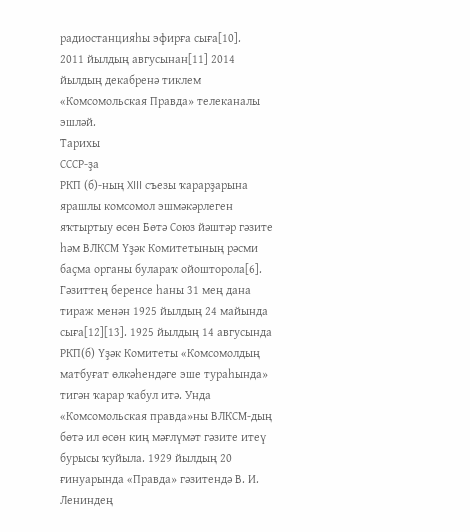радиостанцияһы эфирға сыға[10].
2011 йылдың авгусынан[11] 2014 йылдың декабренә тиклем «Комсомольская Правда» телеканалы эшләй.
Тарихы
СССР-ҙа
РКП (б)-ның XIII съезы ҡарарҙарына ярашлы комсомол эшмәкәрлеген яҡтыртыу өсөн Бөтә Союз йәштәр гәзите һәм ВЛКСМ Үҙәк Комитетының рәсми баҫма органы булараҡ ойошторола[6]. Гәзиттең беренсе һаны 31 мең дана тираж менән 1925 йылдың 24 майында сыға[12][13]. 1925 йылдың 14 авгусында РКП(б) Үҙәк Комитеты «Комсомолдың матбуғат өлкәһендәге эше тураһында» тигән ҡарар ҡабул итә. Унда «Комсомольская правда»ны ВЛКСМ-дың бөтә ил өсөн киң мәғлүмәт гәзите итеү бурысы ҡуйыла. 1929 йылдың 20 ғинуарында «Правда» гәзитендә В. И. Лениндең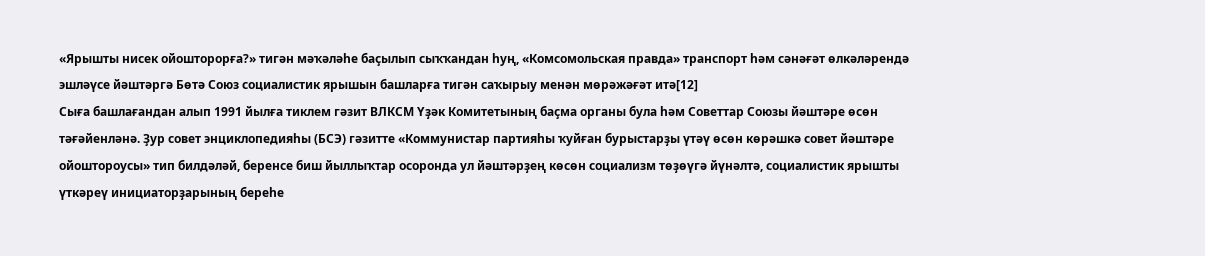«Ярышты нисек ойошторорға?» тигән мәҡәләһе баҫылып сыҡҡандан һуң, «Комсомольская правда» транспорт һәм сәнәғәт өлкәләрендә эшләүсе йәштәргә Бөтә Союз социалистик ярышын башларға тигән саҡырыу менән мөрәжәғәт итә[12]
Сыға башлағандан алып 1991 йылға тиклем гәзит ВЛКСМ Үҙәк Комитетының баҫма органы була һәм Советтар Союзы йәштәре өсөн тәғәйенләнә. Ҙур совет энциклопедияһы (БСЭ) гәзитте «Коммунистар партияһы ҡуйған бурыстарҙы үтәү өсөн көрәшкә совет йәштәре ойоштороусы» тип билдәләй, беренсе биш йыллыҡтар осоронда ул йәштәрҙең көсөн социализм төҙөүгә йүнәлтә, социалистик ярышты үткәреү инициаторҙарының береһе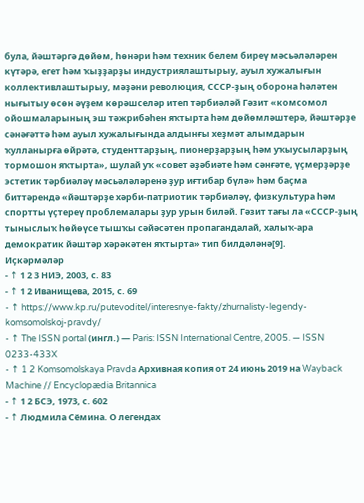була, йәштәргә дөйөм, һөнәри һәм техник белем биреү мәсьәләләрен күтәрә, егет һәм ҡыҙҙарҙы индустриялаштырыу, ауыл хужалығын коллективлаштырыу, мәҙәни революция, СССР-ҙың оборона һәләтен нығытыу өсөн әүҙем көрәшселәр итеп тәрбиәләй Гәзит «комсомол ойошмаларының эш тәжрибәһен яҡтырта һәм дөйөмләштерә, йәштәрҙе сәнәғәттә һәм ауыл хужалығында алдынғы хеҙмәт алымдарын ҡулланырға өйрәтә, студенттарҙың, пионерҙарҙың һәм уҡыусыларҙың тормошон яҡтырта», шулай уҡ «совет әҙәбиәте һәм сәнғәте, үҫмерҙәрҙе эстетик тәрбиәләү мәсьәләләренә ҙур иғтибар бүлә» һәм баҫма биттәрендә «йәштәрҙе хәрби-патриотик тәрбиәләү, физкультура һәм спортты үҫтереү проблемалары ҙур урын биләй. Гәзит тағы ла «СССР-ҙың тыныслыҡ һөйөүсе тышҡы сәйәсәтен пропагандалай, халыҡ-ара демократик йәштәр хәрәкәтен яҡтырта» тип билдәләнә[9].
Иҫкәрмәләр
- ↑ 1 2 3 НИЭ, 2003, с. 83
- ↑ 1 2 Иванищева, 2015, с. 69
- ↑ https://www.kp.ru/putevoditel/interesnye-fakty/zhurnalisty-legendy-komsomolskoj-pravdy/
- ↑ The ISSN portal (ингл.) — Paris: ISSN International Centre, 2005. — ISSN 0233-433X
- ↑ 1 2 Komsomolskaya Pravda Архивная копия от 24 июнь 2019 на Wayback Machine // Encyclopædia Britannica
- ↑ 1 2 БСЭ, 1973, с. 602
- ↑ Людмила Сёмина. О легендах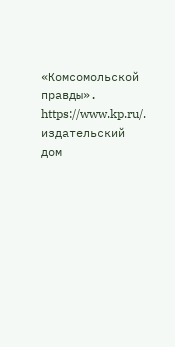«Комсомольской правды». https://www.kp.ru/. издательский дом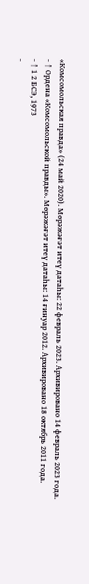«Комсомольская правда» (24 май 2020). Мөрәжәғәт итеү датаһы: 22 февраль 2023. Архивировано 14 февраль 2023 года.
- ↑ Ордена «Комсомольской правды». Мөрәжәғәт итеү датаһы: 14 ғинуар 2012. Архивировано 18 октябрь 2011 года.
- ↑ 1 2 БСЭ, 1973
-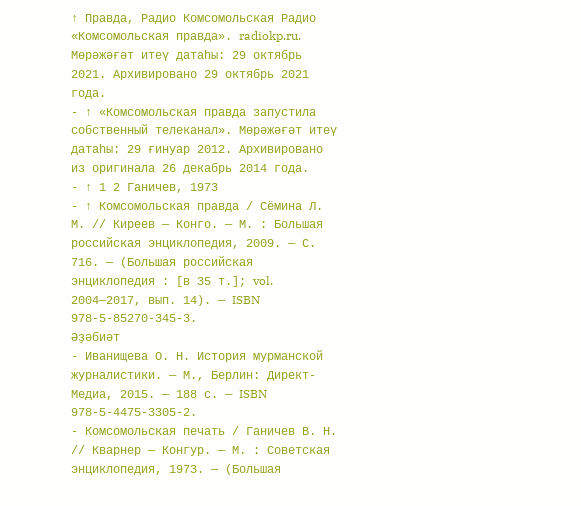↑ Правда, Радио Комсомольская Радио «Комсомольская правда». radiokp.ru. Мөрәжәғәт итеү датаһы: 29 октябрь 2021. Архивировано 29 октябрь 2021 года.
- ↑ «Комсомольская правда запустила собственный телеканал». Мөрәжәғәт итеү датаһы: 29 ғинуар 2012. Архивировано из оригинала 26 декабрь 2014 года.
- ↑ 1 2 Ганичев, 1973
- ↑ Комсомольская правда / Сёмина Л. М. // Киреев — Конго. — М. : Большая российская энциклопедия, 2009. — С. 716. — (Большая российская энциклопедия : [в 35 т.]; vol. 2004—2017, вып. 14). — ISBN 978-5-85270-345-3.
Әҙәбиәт
- Иванищева О. Н. История мурманской журналистики. — М., Берлин: Директ-Медиа, 2015. — 188 с. — ISBN 978-5-4475-3305-2.
- Комсомольская печать / Ганичев В. Н. // Кварнер — Конгур. — М. : Советская энциклопедия, 1973. — (Большая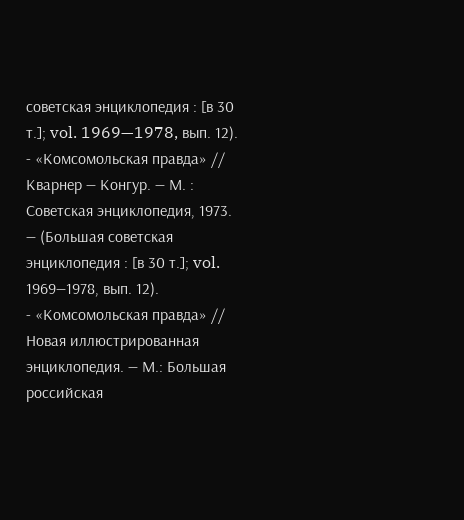советская энциклопедия : [в 30 т.]; vol. 1969—1978, вып. 12).
- «Комсомольская правда» // Кварнер — Конгур. — М. : Советская энциклопедия, 1973. — (Большая советская энциклопедия : [в 30 т.]; vol. 1969—1978, вып. 12).
- «Комсомольская правда» // Новая иллюстрированная энциклопедия. — М.: Большая российская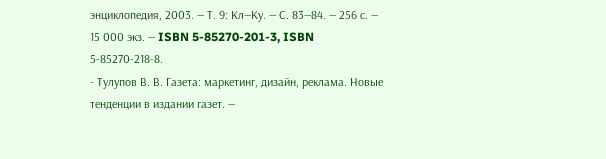энциклопедия, 2003. — Т. 9: Кл—Ку. — С. 83—84. — 256 с. — 15 000 экз. — ISBN 5-85270-201-3, ISBN 5-85270-218-8.
- Тулупов В. В. Газета: маркетинг, дизайн, реклама. Новые тенденции в издании газет. —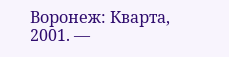Воронеж: Кварта, 2001. —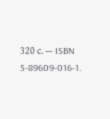320 с. — ISBN 5-89609-016-1.